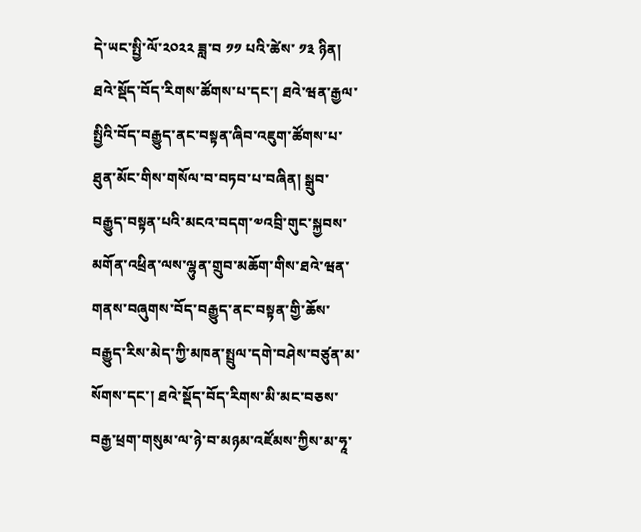དེ་ཡང་སྤྱི་ལོ་༢༠༢༢ ཟླ་བ ༡༡ པའི་ཚེས་ ༡༣ ཉིན། ཐའེ་སྡོད་བོད་རིགས་ཚོགས་པ་དང་། ཐའེ་ཝན་རྒྱལ་སྤྱིའི་བོད་བརྒྱུད་ནང་བསྟན་ཞིབ་འཇུག་ཚོགས་པ་ཐུན་མོང་གིས་གསོལ་བ་བཏབ་པ་བཞིན། སྒྲུབ་བརྒྱུད་བསྟན་པའི་མངའ་བདག་༧འབྲི་གུང་སྐྱབས་མགོན་འཕྲིན་ལས་ལྷུན་གྲུབ་མཆོག་གིས་ཐའེ་ཝན་གནས་བཞུགས་བོད་བརྒྱུད་ནང་བསྟན་གྱི་ཆོས་བརྒྱུད་རིས་མེད་ཀྱི་མཁན་སྤྲུལ་དགེ་བཤེས་བཙུན་མ་སོགས་དང་། ཐའེ་སྡོད་བོད་རིགས་མི་མང་བཅས་བརྒྱ་ཕྲག་གསུམ་ལ་ཉེ་བ་མཉམ་འཛོམས་ཀྱིས་མ་ཧཱ་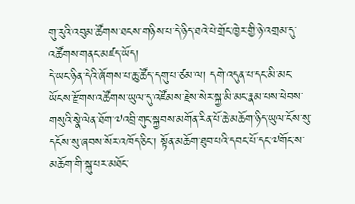གུ་རུའི་འབུམ་ཚོགས་ཐངས་གཉིས་པ་དེ་ཉིད་ཐའེ་པེ་གྲོང་ཁྱེར་གྱི་ཉེ་འགྲམ་དུ་འཚོགས་གནང་མཛད་ཡོད།
དེ་ཡང་ཉིན་དེའི་ཞོགས་པ་ཆུ་ཚོད་དགུ་པ་ཙམ་ལ། དགེ་འདུན་པ་དང་མི་མང་ཡོངས་རྫོགས་འཚོགས་ཡུལ་དུ་འཛོམས་རྗེས་སེར་སྐྱ་མི་མང་རྣམ་པས་ཕེབས་གསུའི་སྣེ་ལེན་ཐོག་༧འབྲི་གུང་སྐྱབས་མགོན་རིན་པོ་ཆེ་མཆོག་ཉིད་ཡུལ་ངོས་སུ་དངོས་སུ་ཞབས་སོར་འཁོད་ཅིང་། སྟོན་མཆོག་ཐུབ་པའི་དབང་པོ་དང་༧གོང་ས་མཆོག་གི་སྐུ་པར་མཐོང་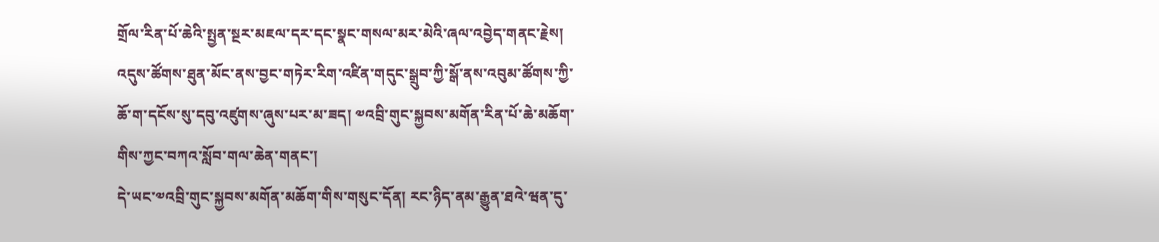གྲོལ་རིན་པོ་ཆེའི་སྤྱན་སྔར་མཇལ་དར་དང་སྣང་གསལ་མར་མེའི་ཞལ་འབྱེད་གནང་རྗེས། འདུས་ཚོགས་ཐུན་མོང་ནས་བྱང་གཏེར་རིག་འཛིན་གདུང་སྒྲུབ་ཀྱི་སྒོ་ནས་འབུམ་ཚོགས་ཀྱི་ཆོ་ག་དངོས་སུ་དབུ་འཛུགས་ཞུས་པར་མ་ཟད། ༧འབྲི་གུང་སྐྱབས་མགོན་རིན་པོ་ཆེ་མཆོག་གིས་ཀྱང་བཀའ་སློབ་གལ་ཆེན་གནང་།
དེ་ཡང་༧འབྲི་གུང་སྐྱབས་མགོན་མཆོག་གིས་གསུང་དོན། རང་ཉིད་ནམ་རྒྱུན་ཐའེ་ཝན་དུ་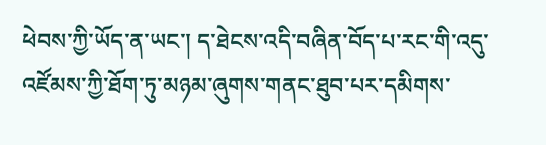ཕེབས་ཀྱི་ཡོད་ན་ཡང་། ད་ཐེངས་འདི་བཞིན་བོད་པ་རང་གི་འདུ་འཛོམས་ཀྱི་ཐོག་ཏུ་མཉམ་ཞུགས་གནང་ཐུབ་པར་དམིགས་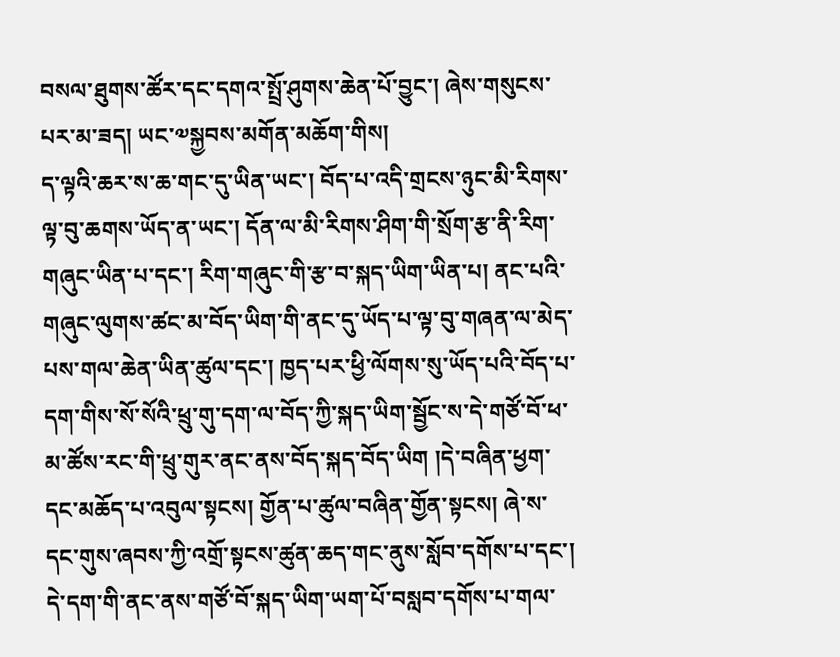བསལ་ཐུགས་ཚོར་དང་དགའ་སྤྲོ་ཤུགས་ཆེན་པོ་བྱུང་། ཞེས་གསུངས་པར་མ་ཟད། ཡང་༧སྐྱབས་མགོན་མཆོག་གིས།
ད་ལྟའི་ཆར་ས་ཆ་གང་དུ་ཡིན་ཡང་། བོད་པ་འདི་གྲངས་ཉུང་མི་རིགས་ལྟ་བུ་ཆགས་ཡོད་ན་ཡང་། དོན་ལ་མི་རིགས་ཤིག་གི་སྲོག་རྩ་ནི་རིག་གཞུང་ཡིན་པ་དང་། རིག་གཞུང་གི་རྩ་བ་སྐད་ཡིག་ཡིན་པ། ནང་པའི་གཞུང་ལུགས་ཚང་མ་བོད་ཡིག་གི་ནང་དུ་ཡོད་པ་ལྟ་བུ་གཞན་ལ་མེད་པས་གལ་ཆེན་ཡིན་ཚུལ་དང་། ཁྱད་པར་ཕྱི་ལོགས་སུ་ཡོད་པའི་བོད་པ་དག་གིས་སོ་སོའི་ཕྲུ་གུ་དག་ལ་བོད་ཀྱི་སྐད་ཡིག་སྦྱོང་ས་དེ་གཙོ་བོ་ཕ་མ་ཚོས་རང་གི་ཕྲུ་གུར་ནང་ནས་བོད་སྐད་བོད་ཡིག །དེ་བཞིན་ཕྱག་དང་མཆོད་པ་འབུལ་སྟངས། གྱོན་པ་ཚུལ་བཞིན་གྱོན་སྟངས། ཞེ་ས་དང་གུས་ཞབས་ཀྱི་འགྲོ་སྟངས་ཚུན་ཆད་གང་ནུས་སློབ་དགོས་པ་དང་། དེ་དག་གི་ནང་ནས་གཙོ་བོ་སྐད་ཡིག་ཡག་པོ་བསླབ་དགོས་པ་གལ་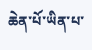ཆེན་པོ་ཡིན་པ་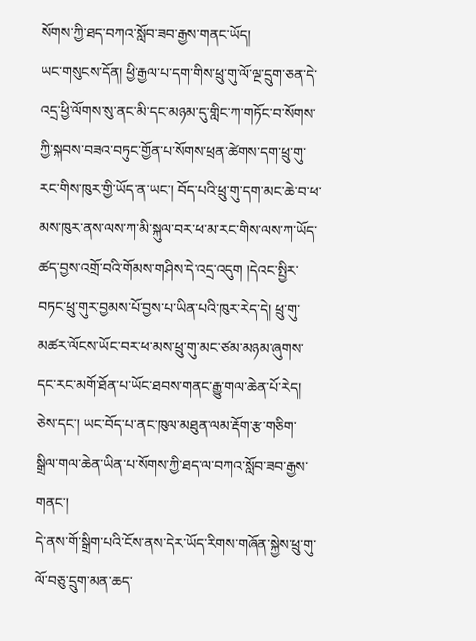སོགས་ཀྱི་ཐད་བཀའ་སློབ་ཟབ་རྒྱས་གནང་ཡོད།
ཡང་གསུངས་དོན། ཕྱི་རྒྱལ་པ་དག་གིས་ཕྲུ་གུ་ལོ་ལྔ་དྲུག་ཅན་དེ་འདྲ་ཕྱི་ལོགས་སུ་ནང་མི་དང་མཉམ་དུ་གླིང་ཀ་གཏོང་བ་སོགས་ཀྱི་སྐབས་བཟའ་བཏུང་གྱོན་པ་སོགས་ཕྲན་ཚེགས་དག་ཕྲུ་གུ་རང་གིས་ཁུར་གྱི་ཡོད་ན་ཡང་། བོད་པའི་ཕྲུ་གུ་དག་མང་ཆེ་བ་ཕ་མས་ཁུར་ནས་ལས་ཀ་མི་སྐུལ་བར་ཕ་མ་རང་གིས་ལས་ཀ་ཡོད་ཚད་བྱས་འགྲོ་བའི་གོམས་གཤིས་དེ་འདྲ་འདུག །དེའང་སྤྱིར་བཏང་ཕྲུ་གུར་བྱམས་པོ་བྱས་པ་ཡིན་པའི་ཁུར་རེད་དེ། ཕྲུ་གུ་མཚར་ལོངས་ཡོང་བར་ཕ་མས་ཕྲུ་གུ་མང་ཙམ་མཉམ་ཞུགས་དང་རང་མགོ་ཐོན་པ་ཡོང་ཐབས་གནང་རྒྱུ་གལ་ཆེན་པོ་རེད། ཅེས་དང་། ཡང་བོད་པ་ནང་ཁུལ་མཐུན་ལམ་རྡོག་རྩ་གཅིག་སྒྲིལ་གལ་ཆེན་ཡིན་པ་སོགས་ཀྱི་ཐད་ལ་བཀའ་སློབ་ཟབ་རྒྱས་གནང་།
དེ་ནས་གོ་སྒྲིག་པའི་ངོས་ནས་དེར་ཡོད་རིགས་གཞོན་སྐྱེས་ཕྲུ་གུ་ལོ་བཅུ་དྲུག་མན་ཆད་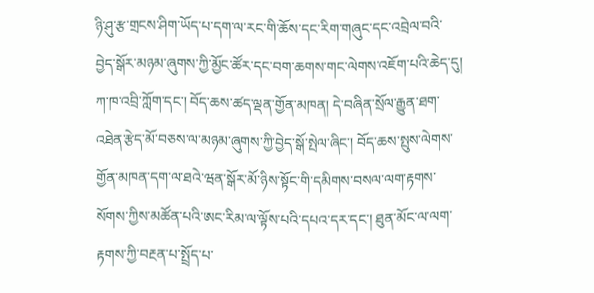ཉི་ཤུ་རྩ་གྲངས་ཤིག་ཡོད་པ་དག་ལ་རང་གི་ཆོས་དང་རིག་གཞུང་དང་འབྲེལ་བའི་བྱེད་སྒོར་མཉམ་ཞུགས་ཀྱི་མྱོང་ཚོར་དང་བག་ཆགས་གང་ལེགས་འཇོག་པའི་ཆེད་དུ། ཀ་ཁ་འབྲི་ཀློག་དང་། བོད་ཆས་ཚད་ལྡན་གྱོན་མཁན། དེ་བཞིན་སྲོལ་རྒྱུན་ཐག་འཐེན་རྩེད་མོ་བཅས་ལ་མཉམ་ཞུགས་ཀྱི་བྱེད་སྒོ་སྤེལ་ཞིང་། བོད་ཆས་སྤུས་ལེགས་གྱོན་མཁན་དག་ལ་ཐའེ་ཝན་སྒོར་མོ་ཉིས་སྟོང་གི་དམིགས་བསལ་ལག་རྟགས་སོགས་ཀྱིས་མཚོན་པའི་ཨང་རིམ་ལ་ལྟོས་པའི་དཔའ་དར་དང་། ཐུན་མོང་ལ་ལག་རྟགས་ཀྱི་བརྔན་པ་སྤྲོད་པ་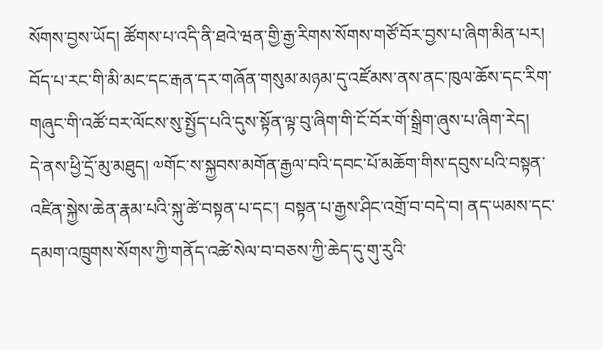སོགས་བྱས་ཡོད། ཚོགས་པ་འདི་ནི་ཐའེ་ཝན་གྱི་རྒྱ་རིགས་སོགས་གཙོ་བོར་བྱས་པ་ཞིག་མིན་པར། བོད་པ་རང་གི་མི་མང་དང་རྒན་དར་གཞོན་གསུམ་མཉམ་དུ་འཛོམས་ནས་ནང་ཁུལ་ཆོས་དང་རིག་གཞུང་གི་འཚོ་བར་ལོངས་སུ་སྤྱོད་པའི་དུས་སྟོན་ལྟ་བུ་ཞིག་གི་ངོ་བོར་གོ་སྒྲིག་ཞུས་པ་ཞིག་རེད།
དེ་ནས་ཕྱི་དྲོ་མུ་མཐུད། ༧གོང་ས་སྐྱབས་མགོན་རྒྱལ་བའི་དབང་པོ་མཆོག་གིས་དབུས་པའི་བསྟན་འཛིན་སྐྱེས་ཆེན་རྣམ་པའི་སྐུ་ཚེ་བསྟན་པ་དང་། བསྟན་པ་རྒྱས་ཤིང་འགྲོ་བ་བདེ་བ། ནད་ཡམས་དང་དམག་འཁྲུགས་སོགས་ཀྱི་གནོད་འཚེ་སེལ་བ་བཅས་ཀྱི་ཆེད་དུ་གུ་རུའི་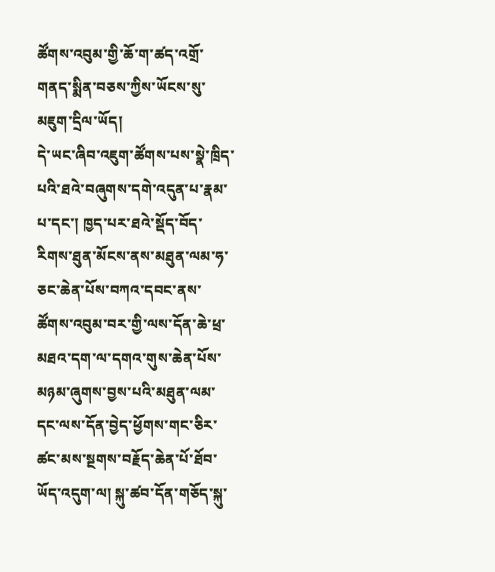ཚོགས་འབུམ་གྱི་ཆོ་ག་ཚད་འགྲོ་གནད་སྨིན་བཅས་ཀྱིས་ཡོངས་སུ་མཇུག་དྲིལ་ཡོད།
དེ་ཡང་ཞིབ་འཇུག་ཚོགས་པས་སྣེ་ཁྲིད་པའི་ཐའེ་བཞུགས་དགེ་འདུན་པ་རྣམ་པ་དང་། ཁྱད་པར་ཐའེ་སྡོད་བོད་རིགས་ཐུན་མོངས་ནས་མཐུན་ལམ་ཧ་ཅང་ཆེན་པོས་བཀའ་དབང་ནས་ཚོགས་འབུམ་བར་གྱི་ལས་དོན་ཆེ་ཕྲ་མཐའ་དག་ལ་དགའ་གུས་ཆེན་པོས་མཉམ་ཞུགས་བྱས་པའི་མཐུན་ལམ་དང་ལས་དོན་བྱེད་ཕྱོགས་གང་ཅིར་ཚང་མས་སྔགས་བརྗོད་ཆེན་པོ་ཐོབ་ཡོད་འདུག་ལ། སྐུ་ཚབ་དོན་གཅོད་སྐུ་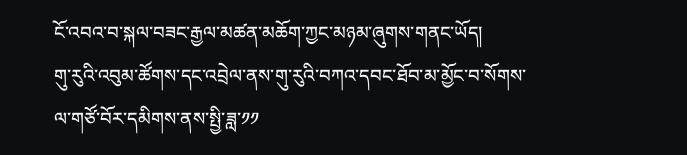ངོ་འབའ་བ་སྐལ་བཟང་རྒྱལ་མཚན་མཆོག་ཀྱང་མཉམ་ཞུགས་གནང་ཡོད།
གུ་རུའི་འབུམ་ཚོགས་དང་འབྲེལ་ནས་གུ་རུའི་བཀའ་དབང་ཐོབ་མ་མྱོང་བ་སོགས་ལ་གཙོ་བོར་དམིགས་ནས་སྤྱི་ཟླ་༡༡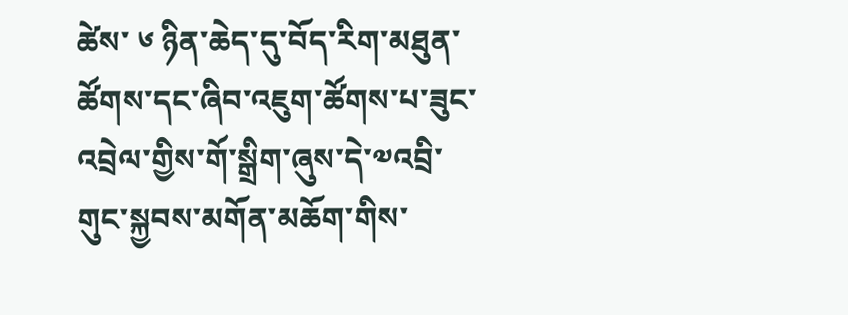ཚེས་ ༦ ཉིན་ཆེད་དུ་བོད་རིག་མཐུན་ཚོགས་དང་ཞིབ་འཇུག་ཚོགས་པ་ཟུང་འབྲེལ་གྱིས་གོ་སྒྲིག་ཞུས་དེ་༧འབྲི་གུང་སྐྱབས་མགོན་མཆོག་གིས་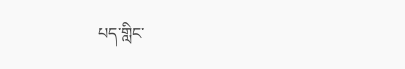པད་གླིང་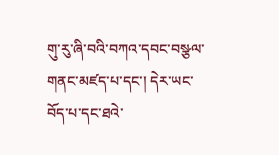གུ་རུ་ཞི་བའི་བཀའ་དབང་བསྩལ་གནང་མཛད་པ་དང་། དེར་ཡང་བོད་པ་དང་ཐའེ་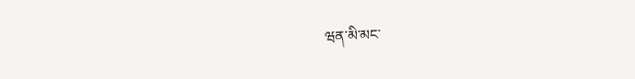ཝན་མི་མང་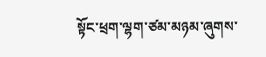སྟོང་ཕྲག་ལྷག་ཙམ་མཉམ་ཞུགས་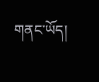གནང་ཡོད།